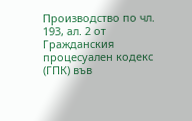Производство по чл. 193, ал. 2 от Гражданския процесуален кодекс (ГПК) във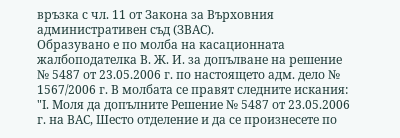връзка с чл. 11 от Закона за Върховния административен съд (ЗВАС).
Образувано е по молба на касационната жалбоподателка В. Ж. И. за допълване на решение № 5487 от 23.05.2006 г. по настоящето адм. дело № 1567/2006 г. В молбата се правят следните искания:
"І. Моля да допълните Решение № 5487 от 23.05.2006 г. на ВАС, Шесто отделение и да се произнесете по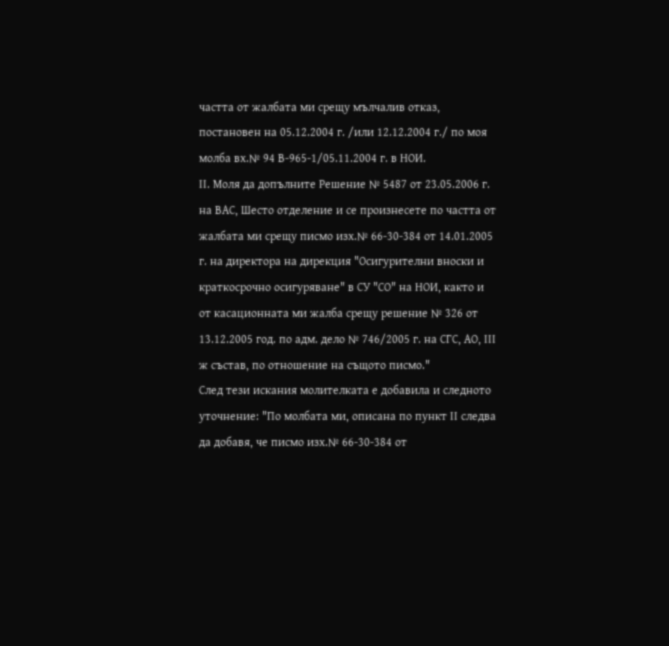частта от жалбата ми срещу мълчалив отказ, постановен на 05.12.2004 г. /или 12.12.2004 г./ по моя молба вх.№ 94 В-965-1/05.11.2004 г. в НОИ.
ІІ. Моля да допълните Решение № 5487 от 23.05.2006 г. на ВАС, Шесто отделение и се произнесете по частта от жалбата ми срещу писмо изх.№ 66-30-384 от 14.01.2005 г. на директора на дирекция "Осигурителни вноски и краткосрочно осигуряване" в СУ "СО" на НОИ, както и от касационната ми жалба срещу решение № 326 от 13.12.2005 год. по адм. дело № 746/2005 г. на СГС, АО, ІІІ ж състав, по отношение на същото писмо."
След тези искания молителката е добавила и следното уточнение: "По молбата ми, описана по пункт ІІ следва да добавя, че писмо изх.№ 66-30-384 от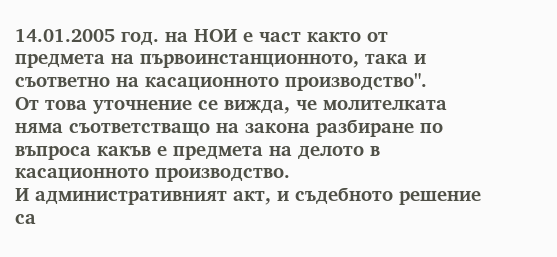14.01.2005 год. на НОИ е част както от предмета на първоинстанционното, така и съответно на касационното производство".
От това уточнение се вижда, че молителката няма съответстващо на закона разбиране по въпроса какъв е предмета на делото в касационното производство.
И административният акт, и съдебното решение са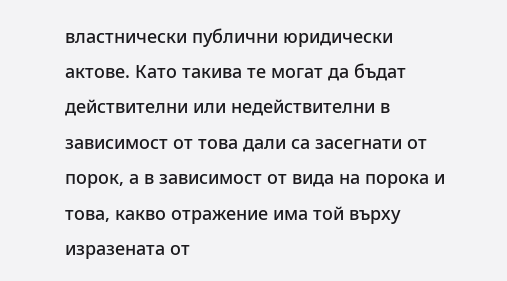властнически публични юридически актове. Като такива те могат да бъдат действителни или недействителни в зависимост от това дали са засегнати от порок, а в зависимост от вида на порока и това, какво отражение има той върху изразената от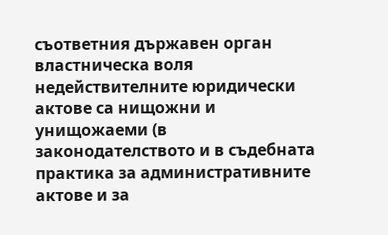съответния държавен орган властническа воля недействителните юридически актове са нищожни и унищожаеми (в законодателството и в съдебната практика за административните актове и за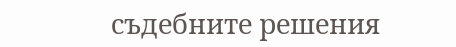съдебните решения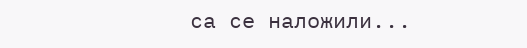са се наложили...